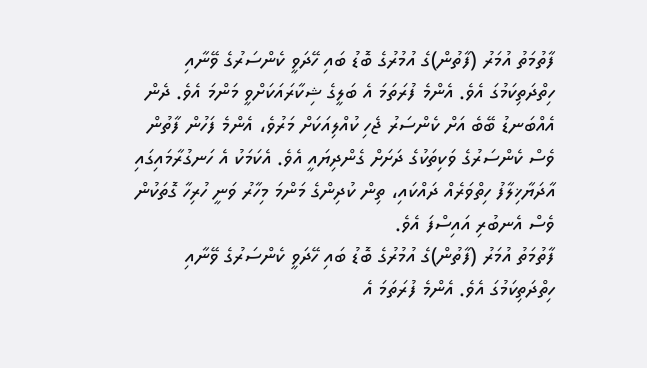ފާތުމަތު އުމަރު (ފާތުން)ގެ އުމުރުގެ ބޮޑު ބައި ހޭދަވީ ކެންސަރުގެ ވޭނާއި ހިތްދަތިކަމުގަ އެވެ. އެންމެ ފުރަތަމަ އެ ބަލީގެ ޝިކާރައަކަށްވީ މަންމަ އެވެ. ދެން އެއްބަނޑު ބޭބެ އަށް ކެންސަރު ޖެހި ކުއްލިއަކަށް މަރުވެ، އެންމެ ފަހުން ފާތުން ވެސް ކެންސަރުގެ ވަކިތަކުގެ ދަށަށް ގެންދިޔައީ އެވެ. އެކަމަކު އެ ހަނގުރާމައިގައި އާދަޔާޚިލާފު ހިތްވަރެއް ދައްކައި، ތިން ކުދިންގެ މަންމަ މިހާރު ވަނީ ހުރިހާ ގޮތަކުން ވެސް އެނބުރި އައިސްފަ އެވެ.
ފާތުމަތު އުމަރު (ފާތުން)ގެ އުމުރުގެ ބޮޑު ބައި ހޭދަވީ ކެންސަރުގެ ވޭނާއި ހިތްދަތިކަމުގަ އެވެ. އެންމެ ފުރަތަމަ އެ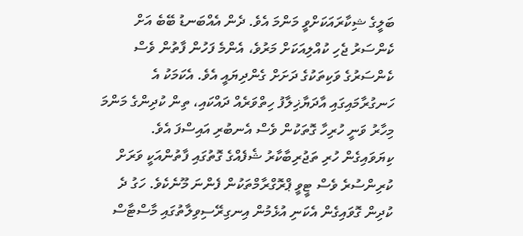ބަލީގެ ޝިކާރައަކަށްވީ މަންމަ އެވެ. ދެން އެއްބަނޑު ބޭބެ އަށް ކެންސަރު ޖެހި ކުއްލިއަކަށް މަރުވެ، އެންމެ ފަހުން ފާތުން ވެސް ކެންސަރުގެ ވަކިތަކުގެ ދަށަށް ގެންދިޔައީ އެވެ. އެކަމަކު އެ ހަނގުރާމައިގައި އާދަޔާޚިލާފު ހިތްވަރެއް ދައްކައި، ތިން ކުދިންގެ މަންމަ މިހާރު ވަނީ ހުރިހާ ގޮތަކުން ވެސް އެނބުރި އައިސްފަ އެވެ.
ކިޔަވައިގެން ހުރި ތަޖުރިބާކާރު ޝެފެއްގެ ގޮތުގައި ފާތުންއަކީ ވަރަށް ކުރިންސުރެ ވެސް ޓީވީ ޕްރޮގްރާމްތަކުން ފެންނަ މޫނެކެވެ. ހަގު ދެ ކުދިން ގޮވައިގެން އެކަނި އުޅެމުން އިނގިރޭސިވިލާތުގައި މާސްޓާސް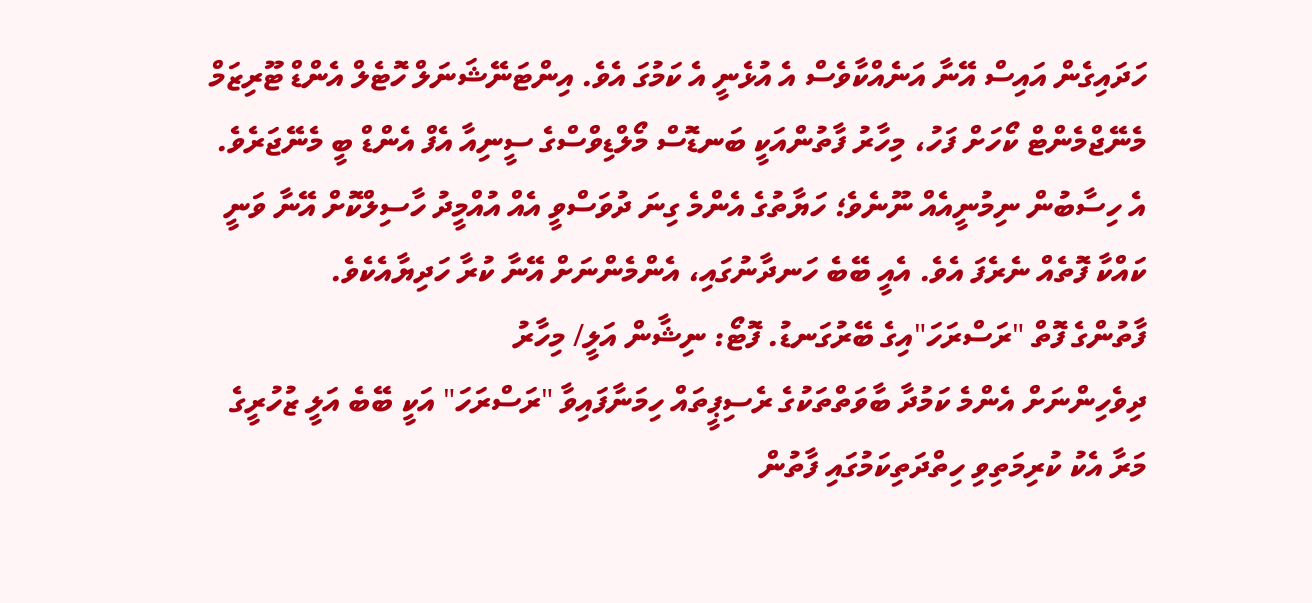ހަދައިގެން އައިސް އޭނާ އަނެއްކާވެސް އެ އުޅެނީ އެ ކަމުގަ އެވެ. އިންޓަނޭޝަނަލް ހޮޓެލް އެންޑް ޓޫރިޒަމް މެނޭޖްމެންޓް ކޯހަށް ފަހު، މިހާރު ފާތުންއަކީ ބަނޑޮސް މޯލްޑިވްސްގެ ސީނިއާ އެފް އެންޑް ބީ މެނޭޖަރެވެ. އެ ހިސާބުން ނިމުނީއެއް ނޫނެވެ؛ ހަޔާތުގެ އެންމެ ގިނަ ދުވަސްވީ އެއް އުއްމީދު ހާސިލްކޮށް އޭނާ ވަނީ ކައްކާ ފޮތެއް ނެރެފަ އެވެ. އެއީ ބޭބެ ހަނދާނުގައި، އެންމެންނަށް އޭނާ ކުރާ ހަދިޔާއެކެވެ.
ފާތުންގެ ފޮތް "ރަސްރަހަ"އިގެ ބޭރުގަނޑު. ފޮޓޯ: ނިޝާން އަލީ/ މިހާރު
ދިވެހިންނަށް އެންމެ ކަމުދާ ބާވަތްތަކުގެ ރެސިޕީތައް ހިމަނާފައިވާ "ރަސްރަހަ" އަކީ ބޭބެ އަލީ ޒުހުރީގެ މަރާ އެކު ކުރިމަތިވި ހިތްދަތިކަމުގައި ފާތުން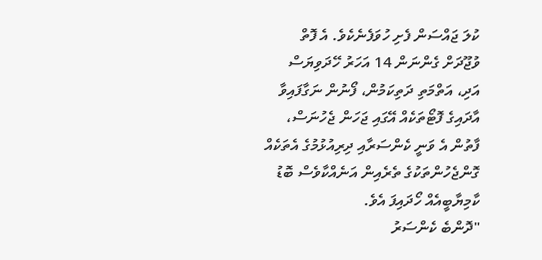ކުލަ ޖައްސަން ފެށި ހުވަފެނެކެވެ. އެ ފޮތް ވުޖޫދަށް ގެންނަން 14 އަހަރު ހޭދަވިޔަސް އަދި، އަތްމަތި ދަތިކަމުން، ފޯނުން ނަގާފައިވާ އާދައިގެ ފޮޓޯތަކެއް އޭގައި ޖަހަން ޖެހުނަސް، ފާތުން އެ ވަނީ ކެންސަރާއި ދިރިއުޅުމުގެ އެތަކެއް ގޮންޖެހުންތަކުގެ ތެރެއިން އަނެއްކާވެސް ބޮޑު ކާމިޔާބީއެއް ހޯދައިފަ އެވެ.
"ދޮންބެ ކެންސަރު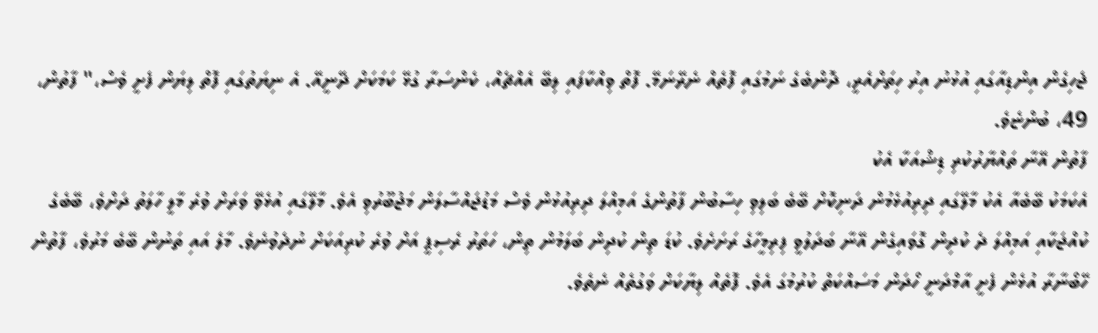ޖެހިގެން އިންޑިއާގައި އުޅުނު އިރު ހިތަށްއެރީ، ދޮންބެގެ ނަމުގައި ފޮތެއް ނެރޭނަމޭ. ފޮތް ވިއްކާފައި ލިބޭ އެއްޗެއް، ކެންސަރާ ގުޅޭ ކަމަކަށް ދޭނީއޭ. އެ ނިޔަތުގައި ފޮތް ލިޔަން ފެށީ ވެސް،" ފާތުން، 49، ބުންޏެވެ.
ފާތުން އޭނާ ތައްޔާރުކުރި ޑިޝްއަކާ އެކު
އެކަމަކު ބޭބެއާ އެކު މާލޭގައި ދިރިއުޅެމުން ދަނިކޮށް ބޭބެ ބަލިވި ހިސާބުން ފާތުންގެ އަމިއްލަ ދިރިއުޅުން ވެސް މަޑުޖައްސާލަން މަޖުބޫރުވި އެވެ. މާލޭގައި އުޅެވޭ ވަރަށް ވުރެ މާލީ ހާލަތު ދަށްވެ، ބޭބެގެ ކުއްޖަކާއި އަމިއްލަ ދެ ކުދިން ގޮވައިގެން އޭނާ ބަދަލުވީ ފިރިމީހާގެ ރަށަށެވެ. ކުޑަ ތިން ކުދިން ބަލަމުން ތިން، ހަތަރު ރެސިޕީ އަށް ވުރެ ކުރިއަކަށް ނުދެވުނެވެ. މާލެ އައި ތަނުން ބޭބެ މަރުވެ، ފާތުން ހޭބޯނާރާ އުޅެން ފެށީ އާމްދަނީ ހޯދަން މަސައްކަތް ކުރުމުގަ އެވެ. ފޮތެއް ލިޔާކަށް ވަގުތެއް ނެތެވެ.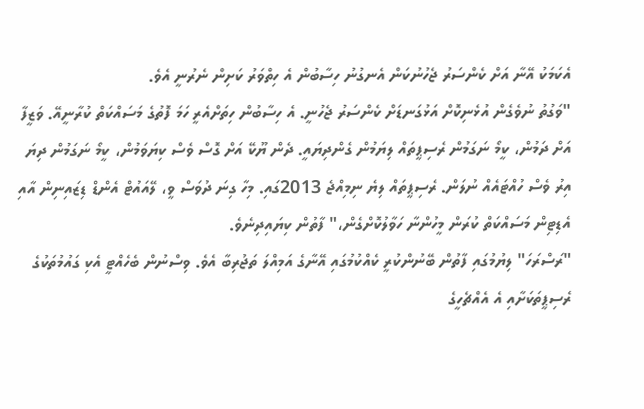އެކަމަކު އޭނާ އަށް ކެންސަރު ޖެހުނުކަން އެނގުނު ހިސާބުން އެ ހިތްވަރު ކަށިން ނެރުނީ އެވެ.
"ވަގުތު ނުވެގެން އުޅެނިކޮށް އަޅުގަނޑަށް ކެންސަރު ޖެހުނީ. އެ ހިސާބުން ހިތަށްއެރީ ހަމަ ފޮތުގެ މަސައްކަތް ކުރާނީއޭ. ވަޒީފާ އަށް ދަމުން، ކީމޯ ނަގަމުން ރެސިޕީތައް ލިޔަމުން ގެންދިޔައީ. ދެން ޔޫކޭ އަށް ގޮސް ވެސް ކިޔަވަމުން، ކީމޯ ނަގަމުން ދިޔަ އިރު ވެސް ހުއްޓައެއް ނުލަން. ރެސިޕީތައް ލިޔެ ނިމިއްޖެ 2013ގައި. މިހާ ގިނަ ދުވަސް ވީ، ލޭއައުޓް އެންޑް ޑިޒައިނިން އާއި އެޑިޓިން މަސައްކަތް ކުރަން މީހުންނާ ހަވާލުކޮށްގެން،" ފާތުން ކިޔައިދިނެވެ.
"ރަސްރަހަ" ލިޔުމުގައި ފާތުން ބޭނުންކުރީ ކެއްކުމުގައި އޭނާގެ އަމިއްލަ ތަޖުރިބާ އެވެ. ވިސްނުން ބެހެއްޓީ އެކި ގައުމުތަކުގެ ރެސިޕީތަކަށާއި އެ އެއްޗެހީގެ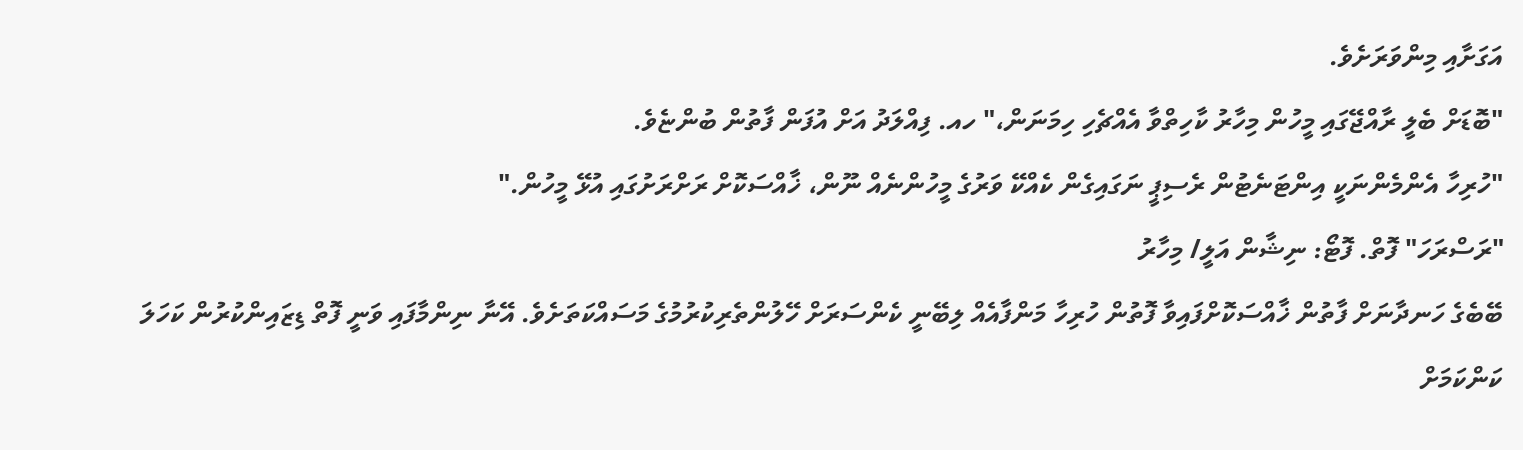އަގަށާއި މިންވަރަށެވެ.
"ބޮޑަށް ބެލީ ރާއްޖޭގައި މީހުން މިހާރު ކާހިތްވާ އެއްޗެހި ހިމަނަން،" ހއ. ފިއްލަދު އަށް އުފަން ފާތުން ބުންޏެވެ.
"ހުރިހާ އެންމެންނަކީ އިންޓަނެޓުން ރެސިޕީ ނަގައިގެން ކެއްކޭ ވަރުގެ މީހުންނެއް ނޫން، ޚާއްސަކޮށް ރަށްރަށުގައި އުޅޭ މީހުން."
"ރަސްރަހަ" ފޮތް. ފޮޓޯ: ނިޝާން އަލީ/ މިހާރު
ބޭބެގެ ހަނދާނަށް ފާތުން ޚާއްސަކޮށްފައިވާ ފޮތުން ހުރިހާ މަންފާއެއް ލިބޭނީ ކެންސަރަށް ހޭލުންތެރިކުރުމުގެ މަސައްކަތަށެވެ. އޭނާ ނިންމާފައި ވަނީ ފޮތް ޑިޒައިންކުރުން ކަހަލަ ކަންކަމަށް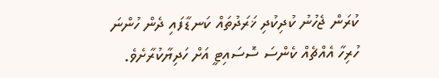ކުރަން ޖެހުނު ކުދިކުދި ޚަރަދުތައް ކަނޑާފައި ދެން ހުންނަ ހުރިހާ އެއްޗެއް ކެންސަ ސޮސައިޓީ އަށް ހަދިޔާކުރާށެވެ.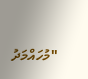"މުހައްމަދު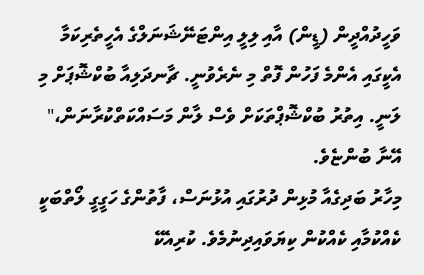ވަހީދުއްދީން (ޑީން) އާއި ލިލީ އިންޓަނޭޝަނަލްގެ އެހީތެރިކަމާ އެކީގައި އެންމެ ފަހުން ފޮތް މި ނެރެވުނީ. ޗާނދަލިއާ ބުކްޝޮޕަށް މި ލަނީ. އިތުރު ބުކްޝޮޕްތަކަށް ވެސް ލާން މަސައްކަތްކުރާނަން،" އޭނާ ބުންޏެވެ.
މިހާރު ބަދިގެއާ މުޅިން ދުރުގައި އުޅުނަސް، ފާތުންގެ ހަގީގީ ލޯތްބަކީ ކެއްކުމާއި ކެއްކުން ކިޔަވައިދިނުމެވެ. ކުރިއެކޭ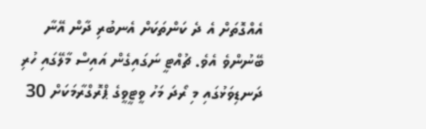އެއްގޮތަށް އެ ދެ ކަންތަކަށް އެނބުރި ދާން އޭނާ ބޭނުންވެ އެވެ. ޗުއްޓީ ނަގައިގެން އައިސް މާލޭގައި ހުރި ދަނޑިވަޅުގައި މި ރޯދަ މަހު ވީޓީވީގެ ޕްރޮގްރާމަކަށް 30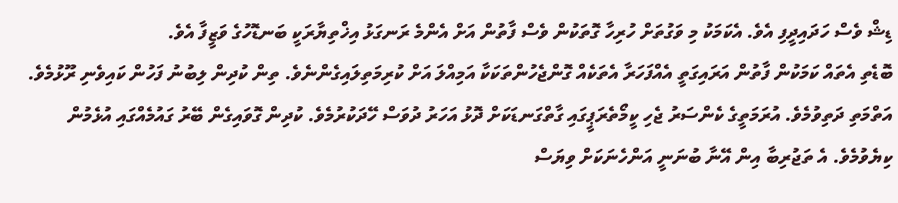ޑިޝް ވެސް ހަދައިދީފި އެވެ. އެކަމަކު މި ވަގުތަށް ހުރިހާ ގޮތަކުން ވެސް ފާތުން އަށް އެންމެ ރަނގަޅު އިޚްތިޔާރަކީ ބަނޑޮހުގެ ވަޒީފާ އެވެ.
ބޮޑެތި އެތައް ކަމަކުން ފާތުން އަރައިގަތީ އެއްފަހަރާ އެތަކެއް ގޮންޖެހުންތަކަކާ އަމިއްލަ އަށް ކުރިމަތިލައިގެންނެވެ. ތިން ކުދިން ލިބުނު ފަހުން ކައިވެނި ރޫޅުމެވެ. އަތްމަތި ދަތިވުމެވެ. އުރަމަތީގެ ކެންސަރު ޖެހި ކީމޯތެރަޕީގައި ގާތްގަނޑަކަށް ދޮޅު އަހަރު ދުވަސް ހޭދަކުރުމެވެ. ކުދިން ގޮވައިގެން ބޭރު ގައުމެއްގައި އުޅެމުން ކިޔެވުމެވެ. އެ ތަޖުރިބާ އިން އޭނާ ބުނަނީ އަންހެނަކަށް ވިޔަސް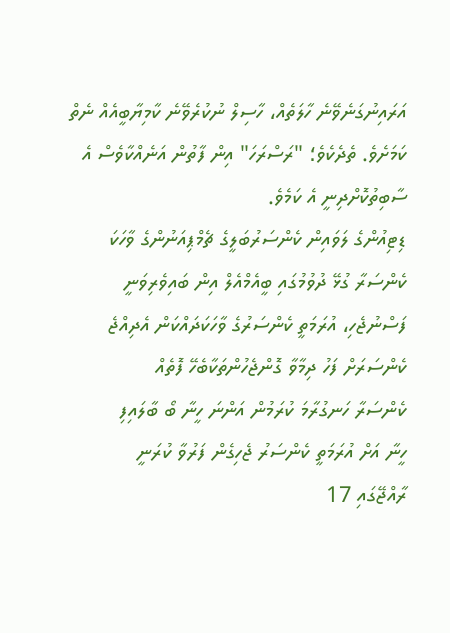އަރައިނުގަނެވޭނެ ހާލަތެއް، ހާސިލް ނުކުރެވޭނެ ކާމިޔާބީއެއް ނެތް ކަމަށެވެ. ތެދެކެވެ؛ "ރަސްރަހަ" އިން ފާތުން އަނެއްކާވެސް އެ ސާބިތުކޮށްދިނީ އެ ކަމެވެ.
ޑިޓިއުންގެ ލަވައިން ކެންސަރުބަލީގެ ޗެމްޕިއަނުންގެ ވާހަކަ
ކެންސަރާ ގުޅޭ ދުވުމުގައި ބީއެމްއެލް އިން ބައިވެރިވަނީ
ފަސްނުޖެހި، އުރަމަތީ ކެންސަރުގެ ވާހަކަދައްކަން އެދިއްޖެ
ކެންސަރަށް ފަހު ދިމާވާ ގޮންޖެހުންތަކާބެހޭ ފޮތެއް
ކެންސަރާ ހަނގުރާމަ ކުރަމުން އަންނަ ހީނާ ބޯ ބާލައިފި
ހީނާ އަށް އުރަމަތީ ކެންސަރު ޖެހިގެން ފަރުވާ ކުރަނީ
ރާއްޖޭގައި 17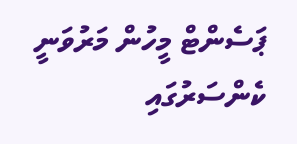ޕަސެންޓް މީހުން މަރުވަނީ ކެންސަރުގައި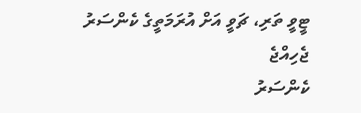ޓީވީ ތަރި، ޗަވީ އަށް އުރަމަތީގެ ކެންސަރު ޖެހިއްޖެ
ކެންސަރު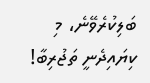ބަލިކުރެވޭނެ، މި ކިޔައިދެނީ ތަޖުރިބާ!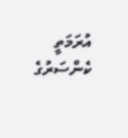އުރަމަތީ ކެންސަރުގެ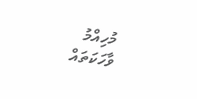މުހިއްމު ވާހަކަތައް